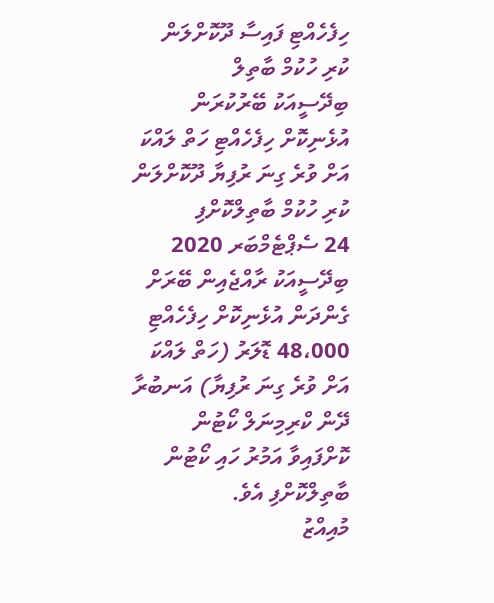ހިފެހެއްޓި ފައިސާ ދޫކޮށްލަން ކުރި ހުކުމް ބާތިލް
ބިދޭސީއަކު ބޭރުކުރަން އުޅެނިކޮށް ހިފެހެއްޓި ހަތް ލައްކަ އަށް ވުރެ ގިނަ ރުފިޔާ ދޫކޮށްލަން ކުރި ހުކުމް ބާތިލްކޮށްފި
24 ސެޕްޓެމްބަރ 2020
ބިދޭސީއަކު ރާއްޖެއިން ބޭރަށް ގެންދަން އުޅެނިކޮށް ހިފެހެއްޓި 48،000 ޑޮލަރު (ހަތް ލައްކަ އަށް ވުރެ ގިނަ ރުފިޔާ) އަނބުރާ ދޭން ކްރިމިނަލް ކޯޓުން ކޮށްފައިވާ އަމުރު ހައި ކޯޓުން ބާތިލްކޮށްފި އެވެ.
މުއިއްޒު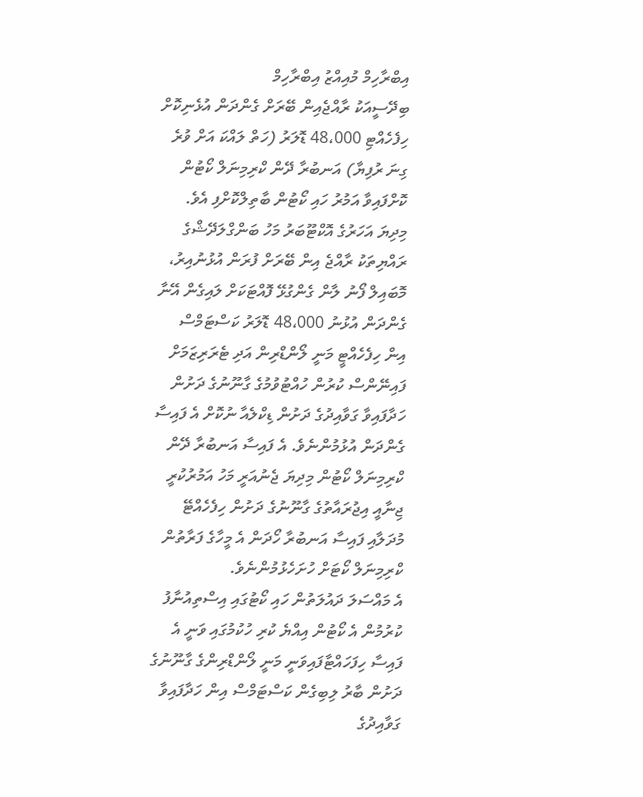އިބްރާހިމް މުއިއްޒު އިބްރާހިމް
ބިދޭސީއަކު ރާއްޖެއިން ބޭރަށް ގެންދަން އުޅެނިކޮށް ހިފެހެއްޓި 48،000 ޑޮލަރު (ހަތް ލައްކަ އަށް ވުރެ ގިނަ ރުފިޔާ) އަނބުރާ ދޭން ކްރިމިނަލް ކޯޓުން ކޮށްފައިވާ އަމުރު ހައި ކޯޓުން ބާތިލްކޮށްފި އެވެ.
މިދިޔަ އަހަރުގެ އޮކްޓޫބަރު މަހު ބަންގްލަދޭޝްގެ ރައްޔިތަކު ރާއްޖެ އިން ބޭރަށް ފުރަން އުޅުނުއިރު، މޮބައިލް ފޯނު ލާން ގެންގުޅޭ ފޮއްޓަކަށް ލައިގެން އޭނާ ގެންދަން އުޅުނު 48،000 ޑޮލަރު ކަސްޓަމްސް އިން ހިފެހެއްޓީ މަނީ ލޯންޑްރިން އަދި ޓެރަރިޒަމަށް ފައިނޭންސް ކުރުން ހުއްޓުވުމުގެ ގާނޫނުގެ ދަށުން ހަދާފައިވާ ގަވާއިދުގެ ދަށުން ޑިކްލެއާ ނުކޮށް އެ ފައިސާ ގެންދަން އުޅުމުންނެވެ. އެ ފައިސާ އަނބުރާ ދޭން ކްރިމިނަލް ކޯޓުން މިދިޔަ ޖެނުއަރީ މަހު އަމުރުކުރީ ޖިނާއީ އިޖުރައާތުގެ ގާނޫނުގެ ދަށުން ހިފެހެއްޓޭ މުދަލާއި ފައިސާ އަނބުރާ ހޯދަން އެ މީހާގެ ފަރާތުން ކްރިމިނަލް ކޯޓަށް ހުށަހެޅުމުންނެވެ.
އެ މައްސަލަ ދައުލަތުން ހައި ކޯޓުގައި އިސްތިއުނާފު ކުރުމުން އެ ކޯޓުން އިއްޔެ ކުރި ހުކުމުގައި ވަނީ އެ ފައިސާ ހިފަހައްޓާފައިވަނީ މަނީ ލޯންޑްރިންގެ ގާނޫނުގެ ދަށުން ބާރު ލިބިގެން ކަސްޓަމްސް އިން ހަދާފައިވާ ގަވާއިދުގެ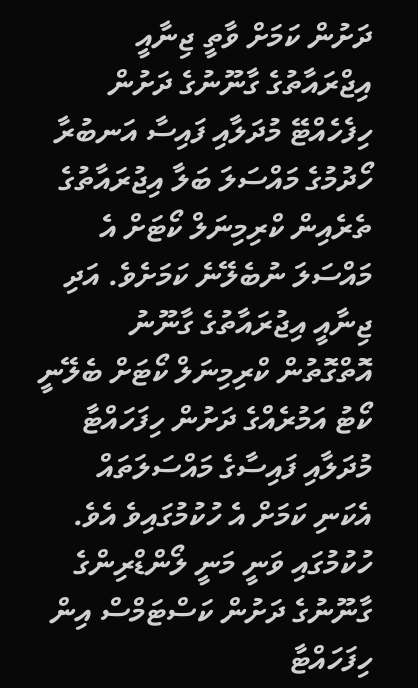ދަށުން ކަމަށް ވާތީ ޖިނާއީ އިޖްރައާތުގެ ގާނޫނުގެ ދަށުން ހިފެހެއްޓޭ މުދަލާއި ފައިސާ އަނބުރާ ހޯދުމުގެ މައްސަލަ ބަލާ އިޖުރައާތުގެ ތެރެއިން ކްރިމިނަލް ކޯޓަށް އެ މައްސަލަ ނުބެލޭނެ ކަމަށެވެ. އަދި ޖިނާއީ އިޖުރައާތުގެ ގާނޫނު އޮތްގޮތުން ކްރިމިނަލް ކޯޓަށް ބެލޭނީ ކޯޓު އަމުރެއްގެ ދަށުން ހިފަހައްޓާ މުދަލާއި ފައިސާގެ މައްސަލަތައް އެކަނި ކަމަށް އެ ހުކުމުގައިވެ އެވެ.
ހުކުމުގައި ވަނީ މަނީ ލޯންޑްރިންގެ ގާނޫނުގެ ދަށުން ކަސްޓަމްސް އިން ހިފަހައްޓާ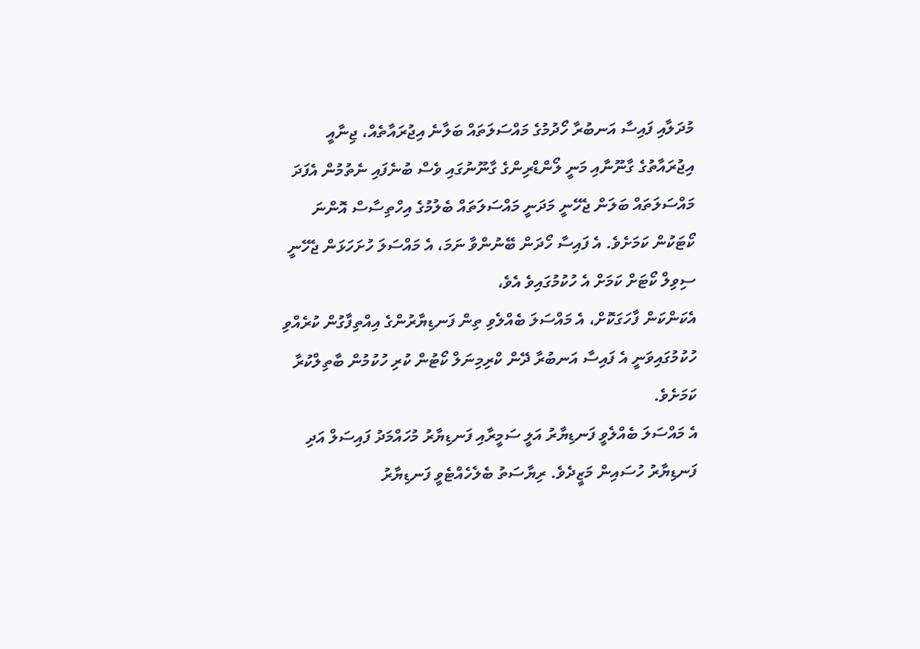މުދަލާއި ފައިސާ އަނބުރާ ހޯދުމުގެ މައްސަލަތައް ބަލާނެ އިޖުރައާތެއް، ޖިނާއީ އިޖުރައާތުގެ ގާނޫނާއި މަނީ ލޯންޑްރިންގެ ގާނޫނުގައި ވެސް ބުނެފައި ނެތުމުން އެފަދަ މައްސަލަތައް ބަލަން ޖެހޭނީ މަދަނީ މައްސަލަތައް ބެލުމުގެ އިހްތިސާސް އޮންނަ ކޯޓަކުން ކަމަށެވެ. އެ ފައިސާ ހޯދަން ބޭނުންވާ ނަމަ، އެ މައްސަލަ ހުށަހަޅަން ޖެހޭނީ ސިވިލް ކޯޓަށް ކަމަށް އެ ހުކުމުގައިވެ އެވެ،
އެކަންކަން ފާހަގަކޮށް، އެ މައްސަލަ ބެއްލެވި ތިން ފަނޑިޔާރުންގެ އިއްތިފާގުން ކުރެއްވި ހުކުމުގައިވަނީ އެ ފައިސާ އަނބުރާ ދޭން ކްރިމިނަލް ކޯޓުން ކުރި ހުކުމުން ބާތިލްކުރާ ކަމަށެވެ.
އެ މައްސަލަ ބެއްލެވީ ފަނޑިޔާރު އަލީ ސަމީރާއި ފަނޑިޔާރު މުހައްމަދު ފައިސަލް އަދި ފަނޑިޔާރު ހުސައިން މަޒީދެވެ. ރިޔާސަތު ބެލެހެއްޓެވީ ފަނޑިޔާރު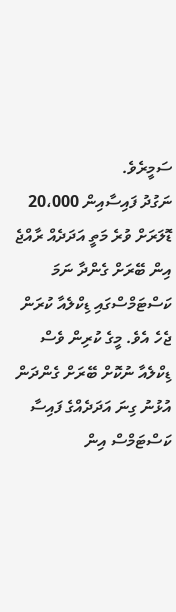ސަމީރެވެ.
ނަގުދު ފައިސާއިން 20،000 ޑޮލަރަށް ވުރެ މަތީ އަދަދެއް ރާއްޖެ އިން ބޭރަށް ގެންދާ ނަމަ ކަސްޓަމްސްގައި ޑިކްލެއާ ކުރަން ޖެހެ އެވެ. މީގެ ކުރިން ވެސް ޑިކްލެއާ ނުކޮށް ބޭރަށް ގެންދަން އުޅުނު ގިނަ އަދަދެއްގެ ފައިސާ ކަސްޓަމްސް އިން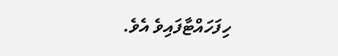ހިފަހައްޓާފައިވެ އެވެ.